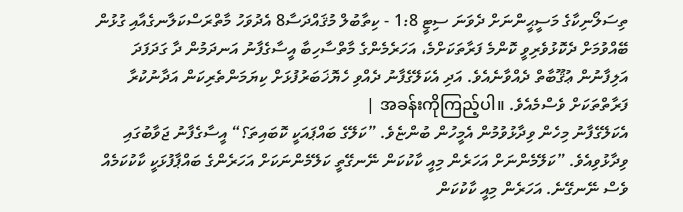ތިސަލޯނިކާގެ މަސީޙީންނަށް ދެވަނަ ސިޓީ 1:8 - ކިތާބުލް މުޤައްދަސާ8 އެދުވަހު މާތްރަސްކަލާނގެއާއި ގުޅުން ބޭއްވުމަށް ދެކޮޅުވެރިވީ ކޮންމެ ފަރާތަކަށްމެ، އަހަރެމެންގެ މާތްސާހިބާ އީސާގެފާނު އަނދަމުން ދާ ގަދަފަދަ އަލިފާނުން ޢުޤޫބާތް ދެއްވާނެއެވެ. އަދި އެކަލޭގެފާނު ދެއްވި ހެޔޮޚަބަރުފުޅަށް ކިޔަމަންތެރިކަން އަދާނުކުރާ ފަރާތްތަކަށް ވެސްމެއެވެ. အခန်းကိုကြည့်ပါ။ |
އެކަލޭގެފާނު މިހެން ވިދާޅުވުމުން އެމީހުން ބުންޏެވެ. ”ކަލޭގެ ބައްޕައަކީ ކޮބައިތަ؟“ އީސާގެފާނު ޖަވާބުގައި ވިދާޅުވިއެވެ. ”ކަލޭމެންނަށް އަހަރެން މިއީ ކާކުކަން ނޭނގޭތީ ކަލޭމެންނަކަށް އަހަރެންގެ ބައްޕާފުޅަކީ ކާކުކަމެއް ވެސް ނޭނގޭނެ. އަހަރެން މިއީ ކާކުކަން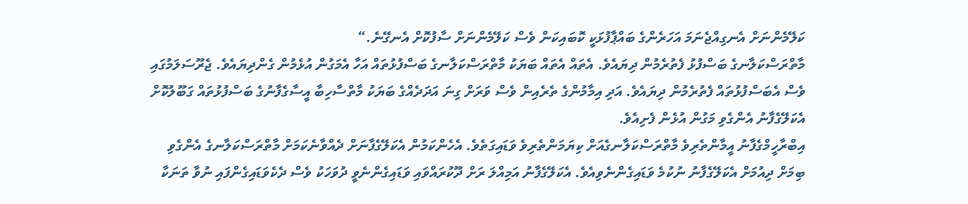ކަލޭމެންނަށް އެނގިއްޖެނަމަ އަހަރެންގެ ބައްޕާފުޅަކީ ކޮބައިކަން ވެސް ކަލޭމެންނަށް ސާފުކޮށް އެނގޭނެ.“
މާތްރަސްކަލާނގެ ބަސްފުޅު ފެތުރެމުން ދިޔައެވެ. އެތައް އެތައް ބަޔަކު މާތްރަސްކަލާނގެ ބަސްފުޅުތައް އަހާ އެމަގުން އުޅެމުން ގެންދިޔައެވެ. ޖެރޫސަލަމުގައި ވެސް އެބަސްފުޅުތައް ފެތުރެމުން ދިޔައެވެ. އަދި އިމާމުންގެ ތެރެއިން ވެސް ވަރަށް ގިނަ އަދަދެއްގެ ބަޔަކު މާތްސާހިބާ އީސާގެފާނުގެ ބަސްފުޅުތައް ގަބޫލުކޮށް އެކަލޭގެފާނު އެންގެވި މަގުން އުޅެން ފެށިއެވެ.
އިބްރާހީމްގެފާނު އީމާންތެރިވެ މާތްރަސްކަލާނގެއަށް ކިޔަމަންތެރިވެ ވަޑައިގަތެވެ. އެހެންކަމުން އެކަލޭގެފާނަށް ދެއްވާނެކަމަށް މާތްރަސްކަލާނގެ އެންގެވި ބިމަށް ދިއުމަށް އެކަލޭގެފާނު ނުކުމެ ވަޑައިގެންނެވިއެވެ. އެކަލޭގެފާނު އަމިއްލަ ރަށް ދޫކުރައްވައި ވަޑައިގެންނެވީ ދުވަހަކު ވެސް ދެކެވަޑައިގެންފައި ނުވާ ތަނަކާ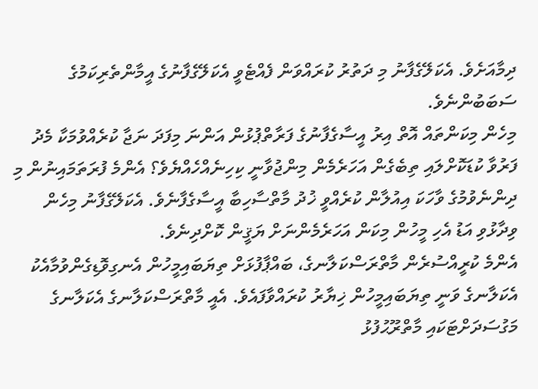ދިމާއަށެވެ. އެކަލޭގެފާނު މި ދަތުރު ކުރައްވަން ފެއްޓެވީ އެކަލޭގެފާނުގެ އީމާންތެރިކަމުގެ ސަބަބުންނެވެ.
މިހެން މިކަންތައް އޮތް އިރު އީސާގެފާނުގެ ފަރާތްޕުޅުން އަންނަ މިފަދަ ނަޖާ ކުރެއްވުމަކާ މެދު ފަރުވާ ކުޑަކޮށްލައި ތިބެގެން އަހަރެމެން މިންޖުވާނީ ކިހިނެއްހެއްޔެވެ؟ އެންމެ ފުރަތަމައިނުން މި ދިންނެވުމުގެ ވާހަކަ އިއުލާން ކުރެއްވީ ޚުދު މާތްސާހިބާ އީސާގެފާނެވެ. އެކަލޭގެފާނު މިހެން ވިދާޅުވި އަޑު އެހި މީހުން މިކަން އަހަރެމެންނަށް ޔަޤީން ކޮށްދިނެވެ.
އެންމެ ކުރީއްސުރެން މާތްރަސްކަލާނގެ، ބައްޕާފުޅަށް ތިޔަބައިމީހުން އެނގިވޮޑިގެންވުމާއެކު އެކަލާނގެ ވަނީ ތިޔަބައިމީހުން ޚިޔާރު ކުރައްވާފައެވެ. އެއީ މާތްރަސްކަލާނގެ އެކަލާނގެ މަގުސަދަށްޓަކައި މާތްރޫޙުފުޅު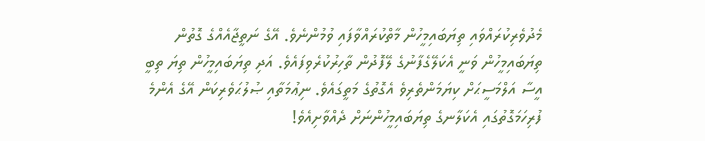މެދުވެރިކުރައްވައި ތިޔަބައިމީހުން މާތްކުރައްވާފައި ވުމުންނެވެ. އޭގެ ނަތީޖާއެއްގެ ގޮތުން ތިޔަބައިމީހުން ވަނީ އެކަލޭގެފާނުގެ ލޭފޮދުން ތާހިރުކުރެވިފައެވެ. އަދި ތިޔަބައިމީހުން ތިޔަ ތިބީ އީސާ އަލްމަސީޙަށް ކިޔަމަންތެރިވެ އެގޮތުގެ މަތީގައެވެ. ނިޢުމަތާއި ޞުލުޙަވެރިކަން އޭގެ އެންމެ ފުރިހަމަގޮތުގައި އެކަލާނގެ ތިޔަބައިމީހުންނަށް ދެއްވާށިއެވެ!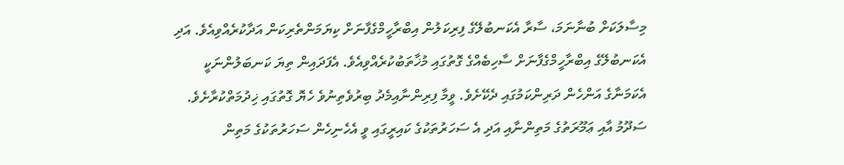މިސާލަކަށް ބުނާނަމަ، ސާރާ އެކަނބުލޭގެ ފިރިކަލުން އިބްރާހީމްގެފާނަށް ކިޔަމަންތެރިކަން އަދާކުރެއްވިއެވެ. އަދި އެކަނބުލޭގެ އިބްރާހީމްގެފާނަށް ސާހިބެއްގެ ގޮތުގައި މުޚާތަބުކުރެއްވިއެވެ. އެފަދައިން ތިޔަ ކަނބަލުންނަކީ އެކަމަނާގެ އަންހެން ދަރިންކަމުގައި ދެކޭށެވެ. ވީމާ ފިރިންނާއިމެދު ބިރުވެތިނުވެ ހެޔޮ ގޮތުގައި ޚިދުމަތްކުރާށެވެ.
ސަދޫމު އާއި ޢަމޫރަތުގެ މަތިންނާއި އަދި އެ ސަހަރުތަކުގެ ކައިރީގައި ވީ އެހެނިހެން ސަހަރުތަކުގެ މަތިން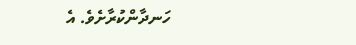ހަނދާންކުރާށެވެ. އެ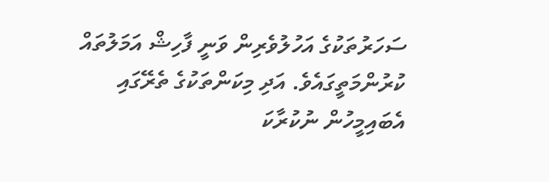ސަހަރުތަކުގެ އަހުލުވެރިން ވަނީ ފާހިޝް އަމަލުތައް ކުރުންމަތީގައެވެ. އަދި މިކަންތަކުގެ ތެރޭގައި އެބައިމީހުން ނުކުރާކަ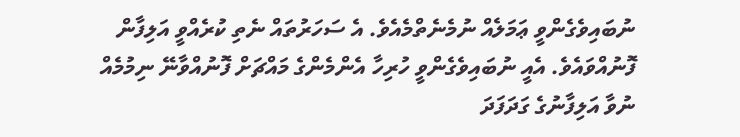ނުބައިވެގެންވީ ޢަމަލެއް ނުމެނެތްމެއެވެ. އެ ސަހަރުތައް ނެތި ކުރެއްވީ އަލިފާން ފޮނުއްވައެވެ. އެއީ ނުބައިވެގެންވީ ހުރިހާ އެންމެންގެ މައްޗަށް ފޮނުއްވާނޭ ނިމުމެއް ނުވާ އަލިފާނުގެ ގަދަފަދަ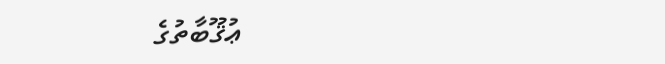ޢުޤޫބާތުގެ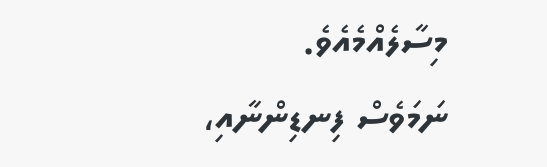މިސާލެއްމެއެވެ.
ނަމަވެސް ފިނޑިންނާއި،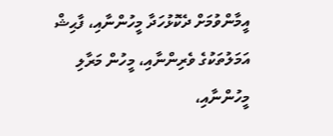އީމާންވުމަށް ދެކޮޅުހަދާ މީހުންނާއި، ފާޙިޝް އަމަލުތަކުގެ ވެރިންނާއި، މީހުން މަރާލި މީހުންނާއި،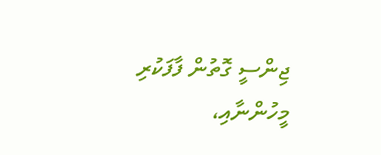ޖިންސީ ގޮތުން ފާފަކުރި މީހުންނާއި،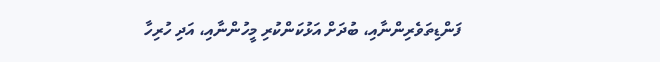ފަންޑިތަވެރިންނާއި، ބުދަށް އަޅުކަންކުރި މީހުންނާއި، އަދި ހުރިހާ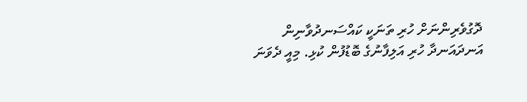ދޮގުވެރިންނަށް ހުރި ތަނަކީ ކައްސަނދުވާނިން އަނދައަނދާ ހުރި އަލިފާނުގެ ބޮޑުފުން ކުޅި. މިއީ ދެވަނަ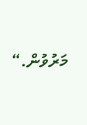މަރުވުން.“